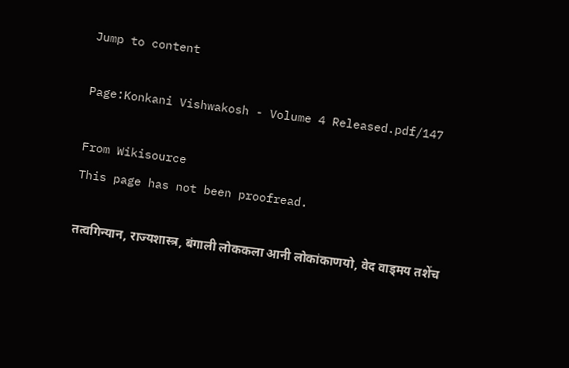Jump to content

Page:Konkani Vishwakosh - Volume 4 Released.pdf/147

From Wikisource
This page has not been proofread.

तत्वगिन्यान, राज्यशास्त्र, बंगाली लोककला आनी लोकांकाणयो, वेद वाड्मय तशेंच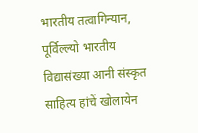भारतीय तत्वागिन्यान, पूर्विल्ल्यो भारतीय विद्यासंख्या आनी संस्कृत साहित्य हांचें खोलायेन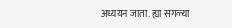अध्ययन जाता. ह्या सगळ्या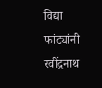विद्या फांट्यांनी रवींद्रनाथ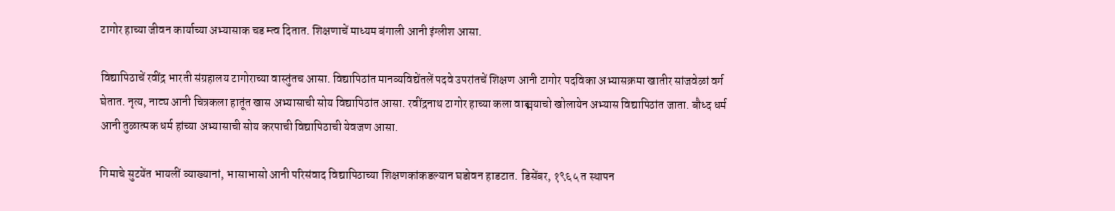टागोर हाच्या जीवन कार्याच्या अभ्यासाक चड म्त्व दितात. शिक्षणाचें माध्यम बंगाली आनी इंग्लीश आसा.

विद्यापिठाचें रवींद्र भारती संग्रहालय टागोराच्या वास्तुंतच आसा. विद्यापिठांत मानव्यविद्येंतलें पदवे उपरांतचें शिक्षण आनी टागोर पदविका अभ्यासक्रमा खातीर सांजवेळां वर्ग घेतात. नृत्य, नाट्य आनी चित्रकला हातूंत खास अभ्यासाची सोय विद्यापिठांत आसा. रवींद्रनाथ टागोर हाच्या कला वाङ्मयाचो खोलायेन अभ्यास विद्यापिठांत जाता. बौध्द धर्म आनी तुळात्मक धर्म हांच्या अभ्यासाची सोय करपाची विद्यापिठाची येवजण आसा.

गिमाचे सुटयेंत भायलीं व्याख्यानां, भासाभासो आनी परिसंवाद विद्यापिठाच्या शिक्षणकांकडल्यान घडोवन हाडटात. डिसेंबर, १९६५ त स्थापन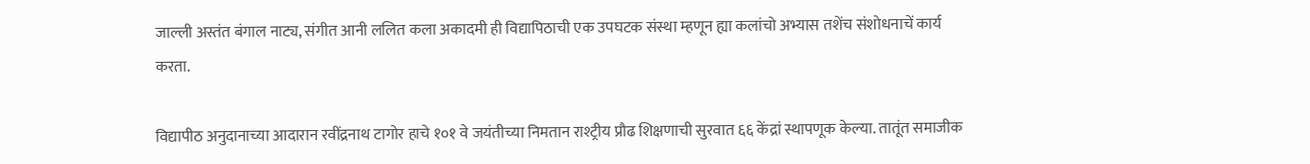जाल्ली अस्तंत बंगाल नाट्य, संगीत आनी ललित कला अकादमी ही विद्यापिठाची एक उपघटक संस्था म्हणून ह्या कलांचो अभ्यास तशेंच संशोधनाचें कार्य करता.

विद्यापीठ अनुदानाच्या आदारान रवींद्रनाथ टागोर हाचे १०१ वे जयंतीच्या निमतान राश्ट्रीय प्रौढ शिक्षणाची सुरवात ६६ केंद्रां स्थापणूक केल्या. तातूंत समाजीक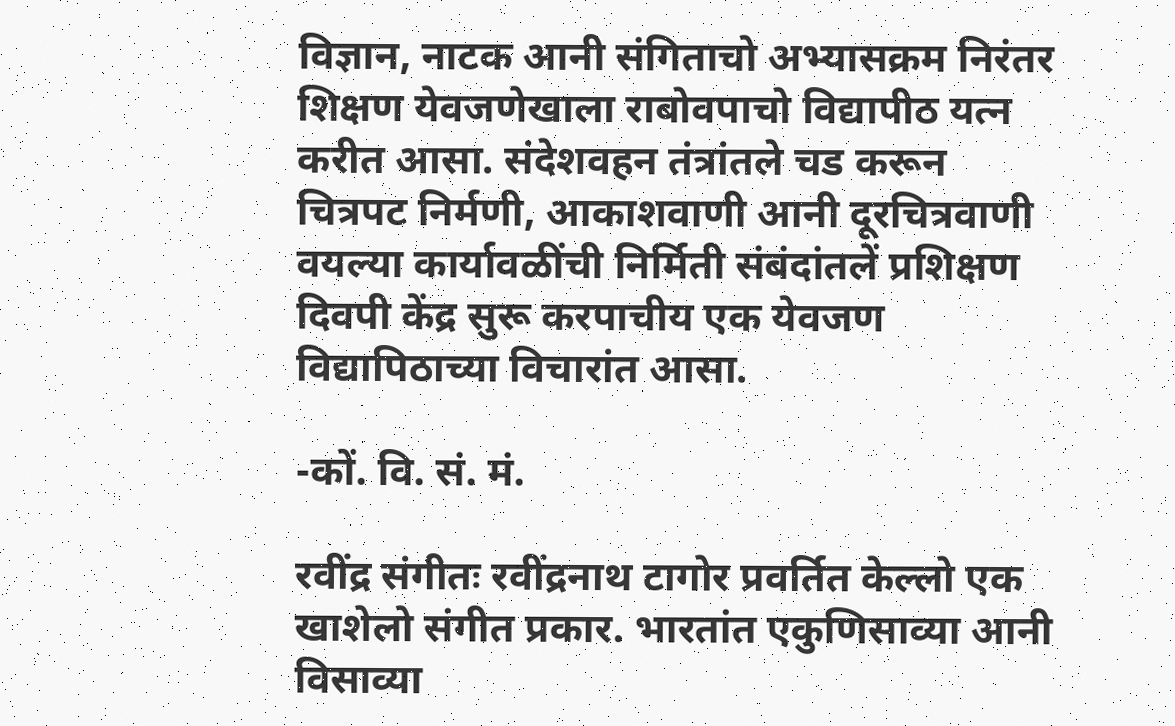विज्ञान, नाटक आनी संगिताचो अभ्यासक्रम निरंतर शिक्षण येवजणेखाला राबोवपाचो विद्यापीठ यत्न करीत आसा. संदेशवहन तंत्रांतले चड करून चित्रपट निर्मणी, आकाशवाणी आनी दूरचित्रवाणी वयल्या कार्यावळींची निर्मिती संबंदांतलें प्रशिक्षण दिवपी केंद्र सुरू करपाचीय एक येवजण विद्यापिठाच्या विचारांत आसा.

-कों. वि. सं. मं.

रवींद्र संगीतः रवींद्रनाथ टागोर प्रवर्तित केल्लो एक खाशेलो संगीत प्रकार. भारतांत एकुणिसाव्या आनी विसाव्या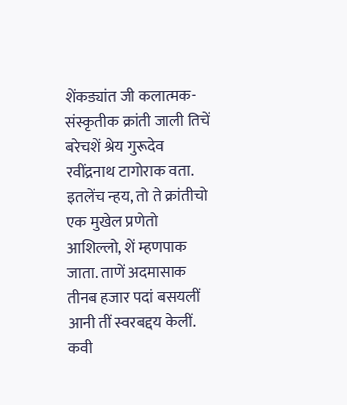शेंकड्यांत जी कलात्मक-संस्कृतीक क्रांती जाली तिचें बरेचशें श्रेय गुरूदेव रवींद्रनाथ टागोराक वता. इतलेंच न्हय, तो ते क्रांतीचो एक मुखेल प्रणेतो आशिल्लो, शें म्हणपाक जाता. ताणें अदमासाक तीनब हजार पदां बसयलीं आनी तीं स्वरबद्दय केलीं. कवी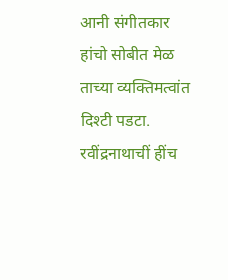आनी संगीतकार हांचो सोबीत मेळ ताच्या व्यक्तिमत्वांत दिश्टी पडटा. रवींद्रनाथाचीं हींच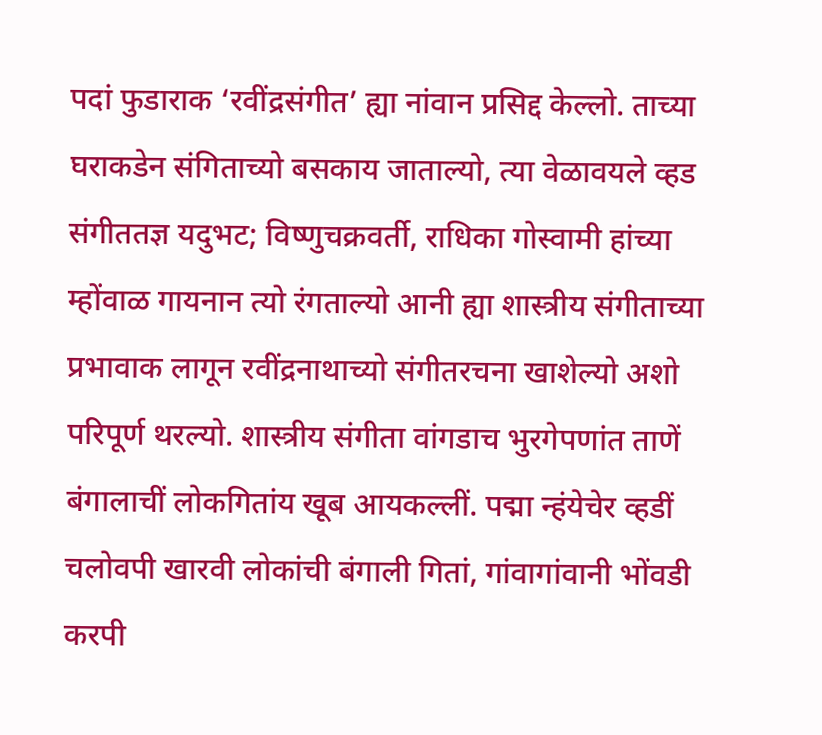पदां फुडाराक ‘रवींद्रसंगीत’ ह्या नांवान प्रसिद्द केल्लो. ताच्या घराकडेन संगिताच्यो बसकाय जाताल्यो, त्या वेळावयले व्हड संगीततज्ञ यदुभट; विष्णुचक्रवर्ती, राधिका गोस्वामी हांच्या म्होंवाळ गायनान त्यो रंगताल्यो आनी ह्या शास्त्रीय संगीताच्या प्रभावाक लागून रवींद्रनाथाच्यो संगीतरचना खाशेल्यो अशो परिपूर्ण थरल्यो. शास्त्रीय संगीता वांगडाच भुरगेपणांत ताणें बंगालाचीं लोकगितांय खूब आयकल्लीं. पद्मा न्हंयेचेर व्हडीं चलोवपी खारवी लोकांची बंगाली गितां, गांवागांवानी भोंवडी करपी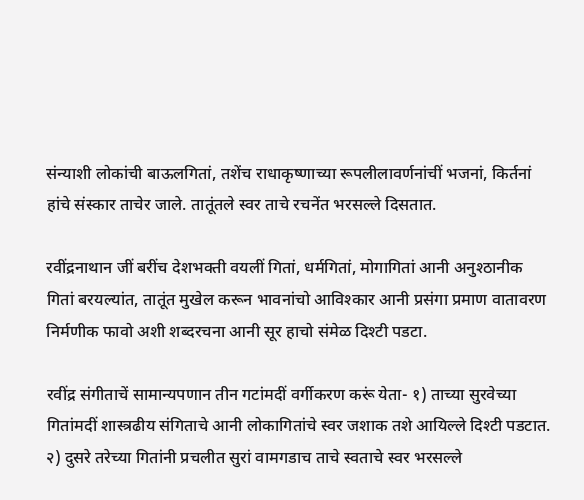संन्याशी लोकांची बाऊलगितां, तशेंच राधाकृष्णाच्या रूपलीलावर्णनांचीं भजनां, किर्तनां हांचे संस्कार ताचेर जाले. तातूंतले स्वर ताचे रचनेंत भरसल्ले दिसतात.

रवींद्रनाथान जीं बरींच देशभक्ती वयलीं गितां, धर्मगितां, मोगागितां आनी अनुश्ठानीक गितां बरयल्यांत, तातूंत मुखेल करून भावनांचो आविश्कार आनी प्रसंगा प्रमाण वातावरण निर्मणीक फावो अशी शब्दरचना आनी सूर हाचो संमेळ दिश्टी पडटा.

रवींद्र संगीताचें सामान्यपणान तीन गटांमदीं वर्गीकरण करूं येता- १) ताच्या सुरवेच्या गितांमदीं शास्त्रढीय संगिताचे आनी लोकागितांचे स्वर जशाक तशे आयिल्ले दिश्टी पडटात. २) दुसरे तरेच्या गितांनी प्रचलीत सुरां वामगडाच ताचे स्वताचे स्वर भरसल्ले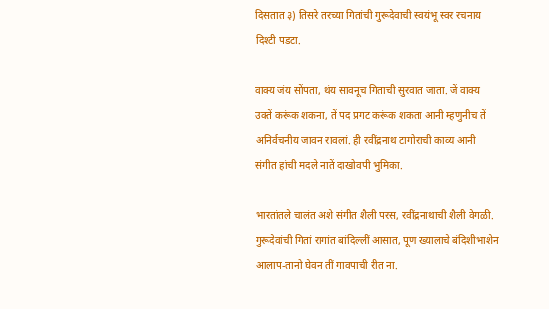दिसतात ३) तिसरे तरच्या गितांची गुरूदेवाची स्वयंभू स्वर रचनाय दिश्टी पडटा.

वाक्य जंय सोंपता, थंय सावनूच गिताची सुरवात जाता. जें वाक्य उक्तें करूंक शकना, तें पद प्रगट करूंक शकता आनी म्हणुनीच तें अनिर्वचनीय जावन रावलां. ही रवींद्रनाथ टागोराची काव्य आनी संगीत हांची मदले नातें दाखोवपी भुमिका.

भारतांतले चालंत अशे संगीत शैली परस, रवींद्रनाथाची शैली वेगळी. गुरूदेवांची गितां रागांत बांदिल्लीं आसात, पूण ख्यालाचे बंदिशीभाशेन आलाप-तानो घेवन तीं गावपाची रीत ना.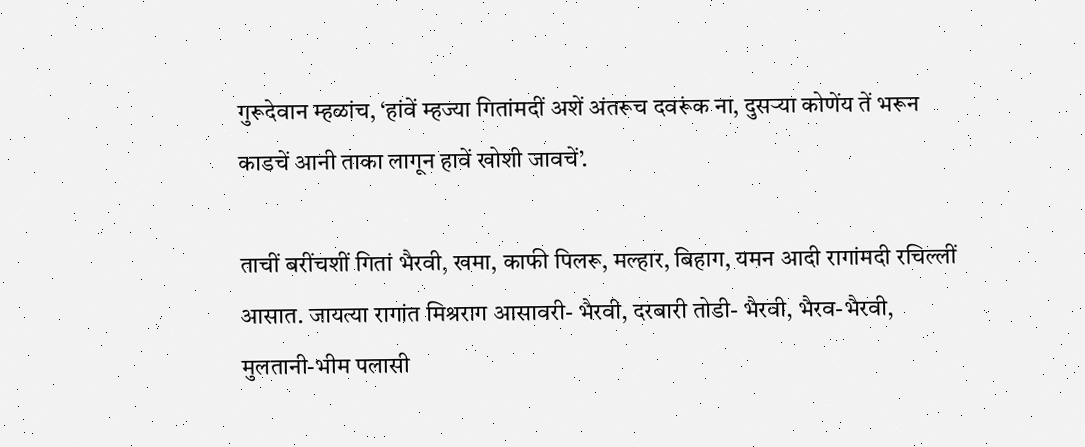गुरूदेवान म्हळांच, ‘हांवें म्हज्या गितांमदीं अशें अंतरूच दवरूंक ना, दुसऱ्या कोणेंय तें भरून काडचें आनी ताका लागून हावें खोशी जावचें’.

ताचीं बरींचशीं गितां भैरवी, खमा, काफी पिलरू, मल्हार, बिहाग, यमन आदी रागांमदी रचिल्लीं आसात. जायत्या रागांत मिश्रराग आसावरी- भैरवी, दरबारी तोडी- भैरवी, भैरव-भैरवी, मुलतानी-भीम पलासी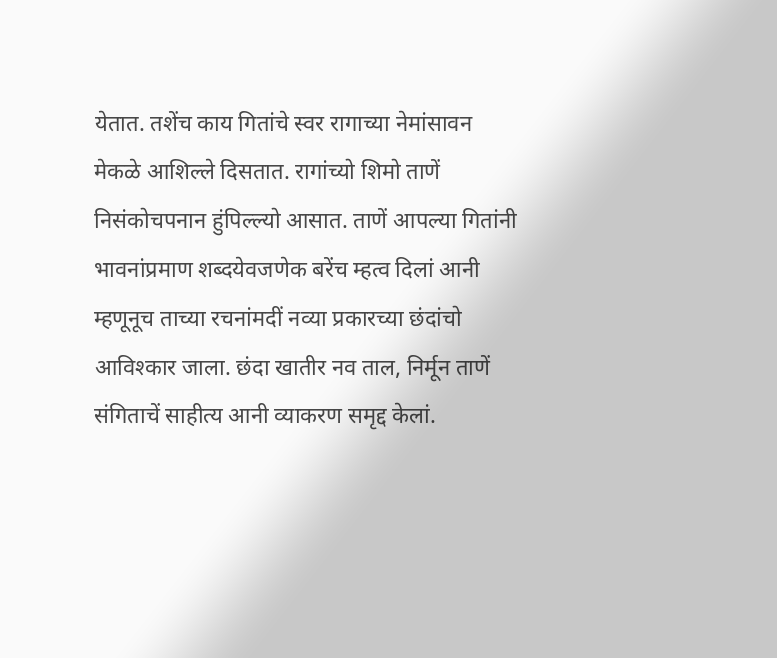येतात. तशेंच काय गितांचे स्वर रागाच्या नेमांसावन मेकळे आशिल्ले दिसतात. रागांच्यो शिमो ताणें निसंकोचपनान हुंपिल्ल्यो आसात. ताणें आपल्या गितांनी भावनांप्रमाण शब्दयेवजणेक बरेंच म्हत्व दिलां आनी म्हणूनूच ताच्या रचनांमदीं नव्या प्रकारच्या छंदांचो आविश्कार जाला. छंदा खातीर नव ताल, निर्मून ताणें संगिताचें साहीत्य आनी व्याकरण समृद्द केलां.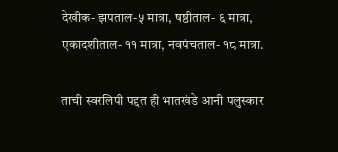देखीक- झपताल-५ मात्रा, षष्ठीताल- ६ मात्रा, एकादशीताल- ११ मात्रा, नवपंचताल- १८ मात्रा.

ताची स्वरलिपी पद्दत ही भातखंडे आनी पलुस्कार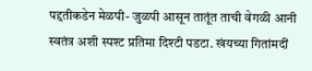पद्दतीकडेन मेळपी- जुळपी आसून तातूंत ताची वेगळी आनी स्वतंत्र अशी स्पश्ट प्रतिमा दिश्टी पडटा. खंयच्या गितांमदीं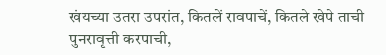खंयच्या उतरा उपरांत, कितलें रावपाचें, कितले खेपे ताची पुनरावृत्ती करपाची,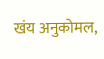खंय अनुकोमल,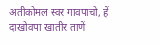अतीकोमल स्वर गावपाचो, हें दाखोवपा खातीर ताणें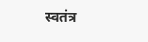स्वतंत्र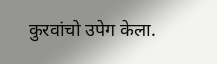कुरवांचो उपेग केला.